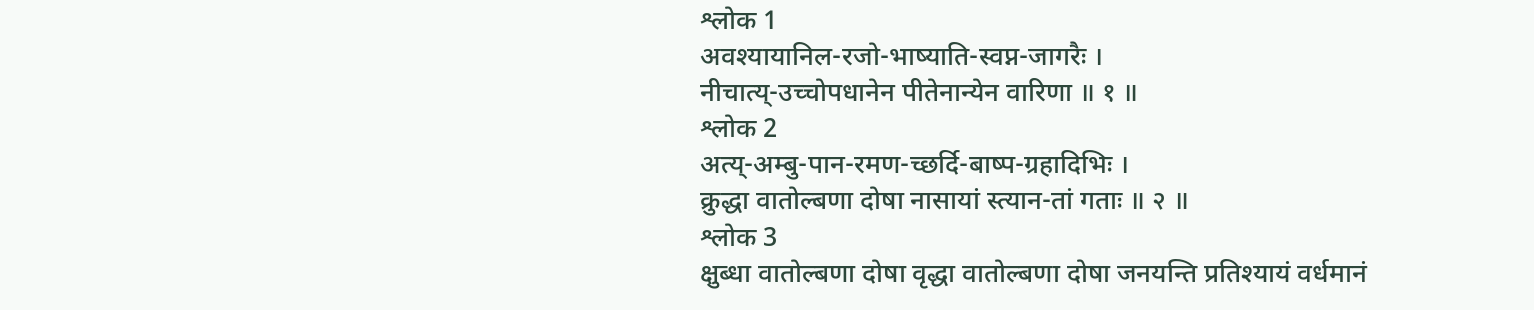श्लोक 1
अवश्यायानिल-रजो-भाष्याति-स्वप्न-जागरैः ।
नीचात्य्-उच्चोपधानेन पीतेनान्येन वारिणा ॥ १ ॥
श्लोक 2
अत्य्-अम्बु-पान-रमण-च्छर्दि-बाष्प-ग्रहादिभिः ।
क्रुद्धा वातोल्बणा दोषा नासायां स्त्यान-तां गताः ॥ २ ॥
श्लोक 3
क्षुब्धा वातोल्बणा दोषा वृद्धा वातोल्बणा दोषा जनयन्ति प्रतिश्यायं वर्धमानं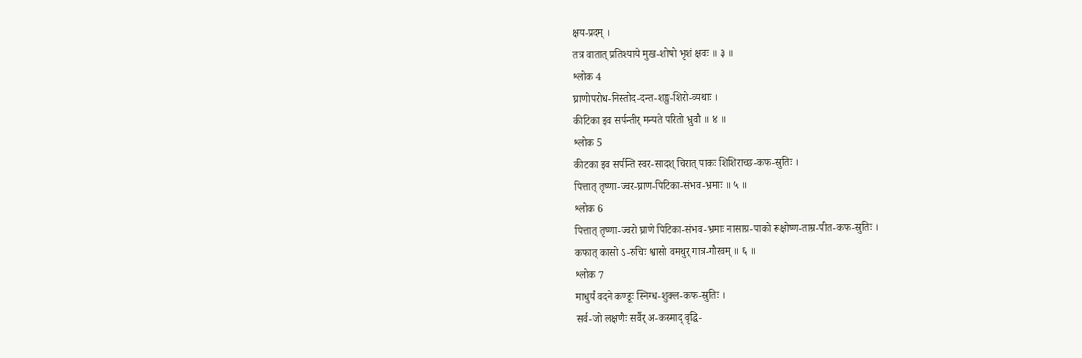क्षय-प्रदम् ।
तत्र वातात् प्रतिश्याये मुख-शोषो भृशं क्षवः ॥ ३ ॥
श्लोक 4
घ्राणोपरोध-निस्तोद-दन्त-शङ्ख-शिरो-व्यथाः ।
कीटिका इव सर्पन्तीर् मन्यते परितो भ्रुवौ ॥ ४ ॥
श्लोक 5
कीटका इव सर्पन्ति स्वर-सादश् चिरात् पाकः शिशिराच्छ-कफ-स्रुतिः ।
पित्तात् तृष्णा-ज्वर-घ्राण-पिटिका-संभव-भ्रमाः ॥ ५ ॥
श्लोक 6
पित्तात् तृष्णा-ज्वरो घ्राणे पिटिका-संभव-भ्रमाः नासाग्र-पाको रूक्षोष्ण-ताम्र-पीत-कफ-स्रुतिः ।
कफात् कासो ऽ-रुचिः श्वासो वमथुर् गात्र-गौरवम् ॥ ६ ॥
श्लोक 7
माधुर्यं वदने कण्डूः स्निग्ध-शुक्ल-कफ-स्रुतिः ।
सर्व-जो लक्षणैः सर्वैर् अ-कस्माद् वृद्धि-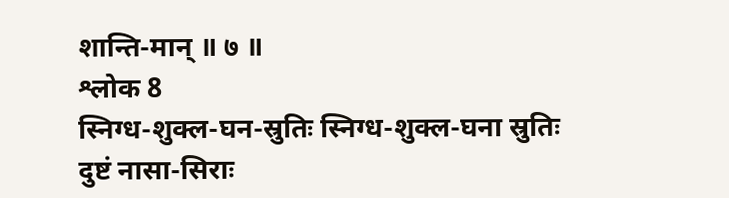शान्ति-मान् ॥ ७ ॥
श्लोक 8
स्निग्ध-शुक्ल-घन-स्रुतिः स्निग्ध-शुक्ल-घना स्रुतिः दुष्टं नासा-सिराः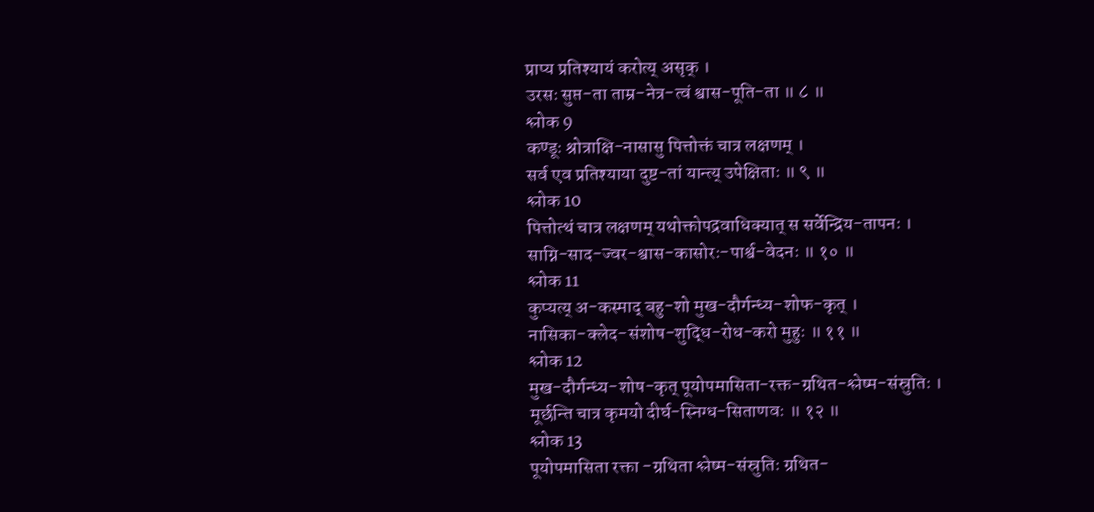प्राप्य प्रतिश्यायं करोत्य् असृक् ।
उरसः सुप्त-ता ताम्र-नेत्र-त्वं श्वास-पूति-ता ॥ ८ ॥
श्लोक 9
कण्डूः श्रोत्राक्षि-नासासु पित्तोक्तं चात्र लक्षणम् ।
सर्व एव प्रतिश्याया दुष्ट-तां यान्त्य् उपेक्षिताः ॥ ९ ॥
श्लोक 10
पित्तोत्थं चात्र लक्षणम् यथोक्तोपद्रवाधिक्यात् स सर्वेन्द्रिय-तापनः ।
साग्नि-साद-ज्वर-श्वास-कासोरः-पार्श्व-वेदनः ॥ १० ॥
श्लोक 11
कुप्यत्य् अ-कस्माद् बहु-शो मुख-दौर्गन्ध्य-शोफ-कृत् ।
नासिका-क्लेद-संशोष-शुद्धि-रोध-करो मुहुः ॥ ११ ॥
श्लोक 12
मुख-दौर्गन्ध्य-शोष-कृत् पूयोपमासिता-रक्त-ग्रथित-श्लेष्म-संस्रुतिः ।
मूर्छन्ति चात्र कृमयो दीर्घ-स्निग्ध-सिताणवः ॥ १२ ॥
श्लोक 13
पूयोपमासिता रक्ता -ग्रथिता श्लेष्म-संस्रुतिः ग्रथित-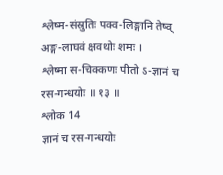श्लेष्म-संस्रुतिः पक्व-लिङ्गानि तेष्व् अङ्ग-लाघवं क्षवथोः शमः ।
श्लेष्मा स-चिक्कणः पीतो ऽ-ज्ञानं च रस-गन्धयोः ॥ १३ ॥
श्लोक 14
ज्ञानं च रस-गन्धयोः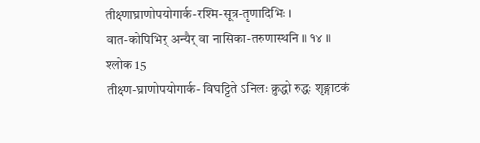तीक्ष्णाघ्राणोपयोगार्क-रश्मि-सूत्र-तृणादिभिः ।
वात-कोपिभिर् अन्यैर् वा नासिका-तरुणास्थनि ॥ १४ ॥
श्लोक 15
तीक्ष्ण-घ्राणोपयोगार्क- विघट्टिते ऽनिलः क्रुद्धो रुद्धः शृङ्गाटकं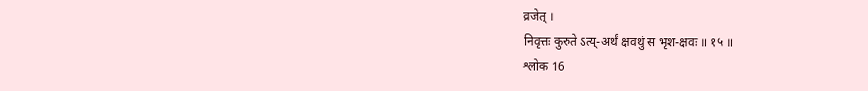व्रजेत् ।
निवृत्तः कुरुते ऽत्य्-अर्थं क्षवथुं स भृश-क्षवः ॥ १५ ॥
श्लोक 16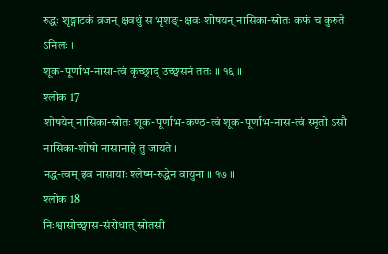रुद्धः शृङ्गाटकं व्रजन् क्षवथुं स भृशङ्-क्षवः शोषयन् नासिका-स्रोतः कफं च कुरुते ऽनिलः ।
शूक-पूर्णाभ-नासा-त्वं कृच्छ्राद् उच्छ्वसनं ततः ॥ १६ ॥
श्लोक 17
शोषयेन् नासिका-स्रोतः शूक-पूर्णाभ-कण्ठ-त्वं शूक-पूर्णाभ-नास-त्वं स्मृतो ऽसौ नासिका-शोषो नासानाहे तु जायते ।
नद्ध-त्वम् इव नासायाः श्लेष्म-रुद्धेन वायुना ॥ १७ ॥
श्लोक 18
निःश्वासोच्छ्वास-संरोधात् स्रोतसी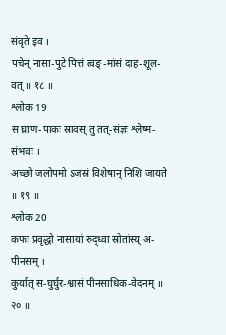संवृते इव ।
पचेन् नासा-पुटे पित्तं त्वङ्-मांसं दाह-शूल-वत् ॥ १८ ॥
श्लोक 19
स घ्राण-पाकः स्रावस् तु तत्-संज्ञः श्लेष्म-संभवः ।
अच्छो जलोपमो ऽजस्रं विशेषान् निशि जायते ॥ १९ ॥
श्लोक 20
कफः प्रवृद्धो नासायां रुद्ध्वा स्रोतांस्य् अ-पीनसम् ।
कुर्यात् स-घुर्घुर-श्वासं पीनसाधिक-वेदनम् ॥ २० ॥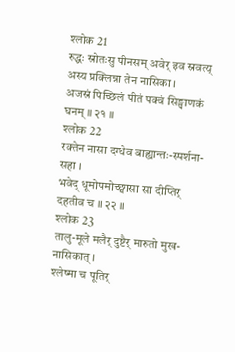श्लोक 21
रुद्धः स्रोतःसु पीनसम् अवेर् इव स्रवत्य् अस्य प्रक्लिन्ना तेन नासिका ।
अजस्रं पिच्छिलं पीतं पक्वं सिङ्घाणकं घनम् ॥ २१ ॥
श्लोक 22
रक्तेन नासा दग्धेव बाह्यान्तः-स्पर्शना-सहा ।
भवेद् धूमोपमोच्छ्वासा सा दीप्तिर् दहतीव च ॥ २२ ॥
श्लोक 23
तालु-मूले मलैर् दुष्टैर् मारुतो मुख-नासिकात् ।
श्लेष्मा च पूतिर्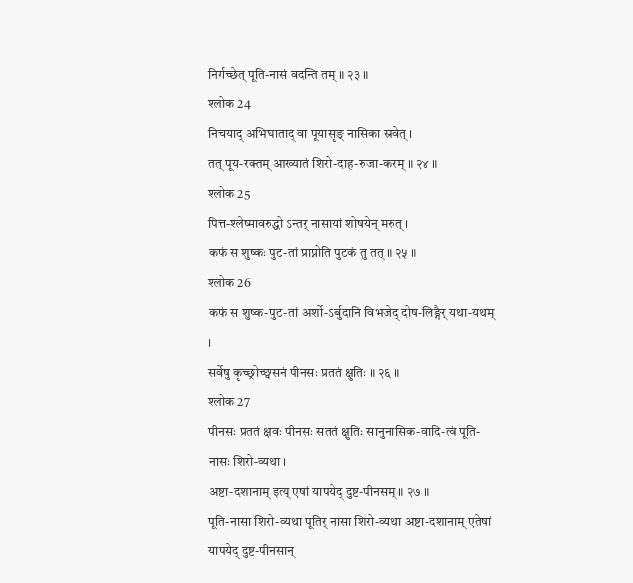निर्गच्छेत् पूति-नासं वदन्ति तम् ॥ २३ ॥
श्लोक 24
निचयाद् अभिघाताद् वा पूयासृङ् नासिका स्रवेत् ।
तत् पूय-रक्तम् आख्यातं शिरो-दाह-रुजा-करम् ॥ २४ ॥
श्लोक 25
पित्त-श्लेष्मावरुद्धो ऽन्तर् नासायां शोषयेन् मरुत् ।
कफं स शुष्कः पुट-तां प्राप्नोति पुटकं तु तत् ॥ २५ ॥
श्लोक 26
कफं स शुष्क-पुट-तां अर्शो-ऽर्बुदानि विभजेद् दोष-लिङ्गैर् यथा-यथम् ।
सर्वेषु कृच्छ्रोच्छ्वसनं पीनसः प्रततं क्षुतिः ॥ २६ ॥
श्लोक 27
पीनसः प्रततं क्षवः पीनसः सततं क्षुतिः सानुनासिक-वादि-त्वं पूति-नासः शिरो-व्यथा ।
अष्टा-दशानाम् इत्य् एषां यापयेद् दुष्ट-पीनसम् ॥ २७ ॥
पूति-नासा शिरो-व्यथा पूतिर् नासा शिरो-व्यथा अष्टा-दशानाम् एतेषां यापयेद् दुष्ट-पीनसान्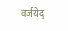वर्जयेद्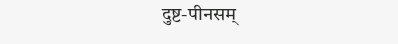दुष्ट-पीनसम्